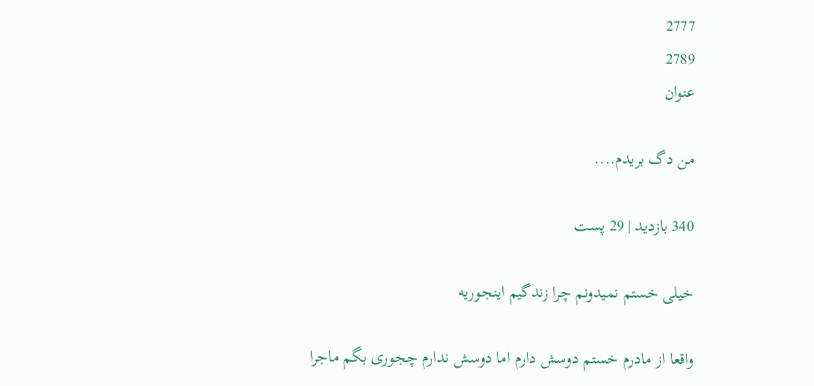2777
2789
عنوان

من دگ بریدم....

340 بازدید | 29 پست

خیلی خستم نمیدونم چرا زندگیم اینجوریه

واقعا از مادرم خستم دوسش دارم اما دوسش ندارم چجوری بگم ماجرا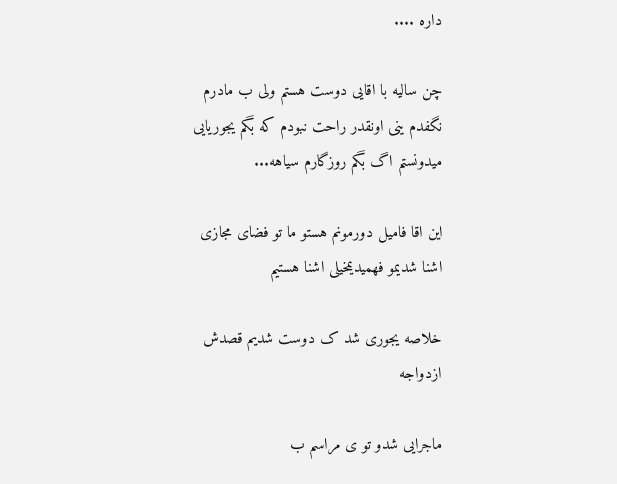داره ....

چن سالیه با اقایی دوست هستم ولی ب مادرم نگفدم ینی اونقدر راحت نبودم که بگم یجوریایی میدونستم اگ بگم روزگارم سیاهه...

این اقا فامیل دورمونم هستو ما تو فضای مجازی اشنا شدیمو فهمیدیمخیلی اشنا هستیم

خلاصه یجوری شد ک دوست شدیم قصدش ازدواجه

ماجرایی شدو تو ی مراسم ب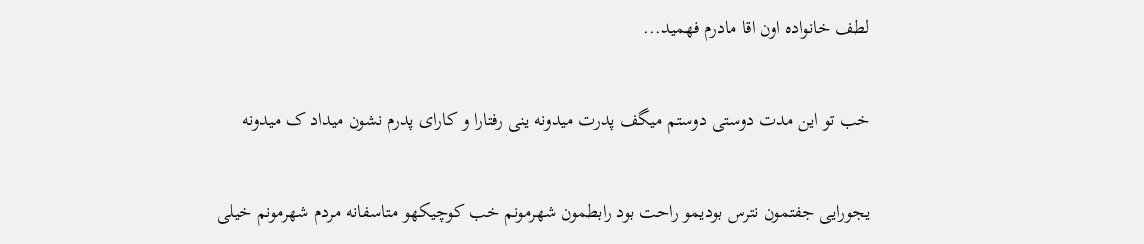لطف خانواده اون اقا مادرم فهمید...

خب تو این مدت دوستی دوستم میگف پدرت میدونه ینی رفتارا و کارای پدرم نشون میداد ک میدونه

یجورایی جفتمون نترس بودیمو راحت بود رابطمون شهرمونم خب کوچیکهو متاسفانه مردم شهرمونم خیلی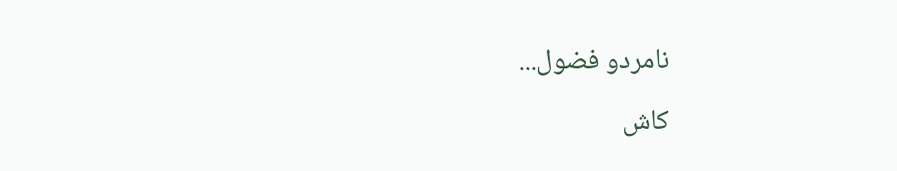نامردو فضول...

کاش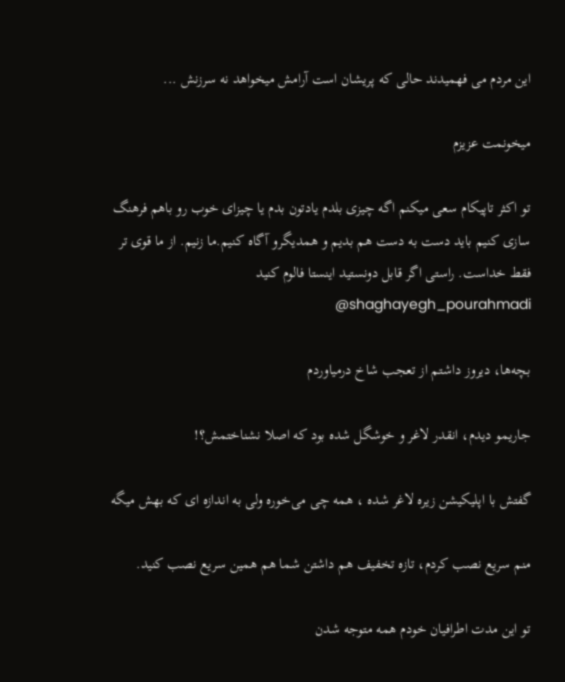این مردم می فهمیدند حالی که پریشان است آرامش میخواهد نه سرزنش ...

میخونمت عزیزم

تو اکثر تاپیکام سعی میکنم اگه چیزی بلدم یادتون بدم یا چیزای خوب رو باهم فرهنگ سازی کنیم باید دست به دست هم بدیم و همدیگرو آگاه کنیم.ما زنیم. از ما قوی تر فقط خداست. راستی اگر قابل دونستید اینستا فالوم کنید shaghayegh_pourahmadi@

بچه‌ها، دیروز داشتم از تعجب شاخ درمیاوردم

جاریمو دیدم، انقدر لاغر و خوشگل شده بود که اصلا نشناختمش؟!

گفتش با اپلیکیشن زیره لاغر شده ، همه چی می‌خوره ولی به اندازه ای که بهش میگه

منم سریع نصب کردم، تازه تخفیف هم داشتن شما هم همین سریع نصب کنید.

تو این مدت اطرافیان خودم همه متوجه شدن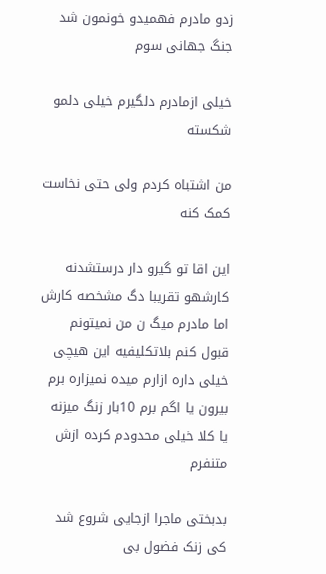زدو مادرم فهمیدو خونمون شد جنگ جهانی سوم

خیلی ازمادرم دلگیرم خیلی دلمو شکسته

من اشتباه کردم ولی حتی نخاست کمک کنه

این اقا تو گیرو دار درستشدنه کارشهو تقریبا دگ مشخصه کارش اما مادرم میگ ن من نمیتونم قبول کنم بلاتکلیفیه این هیچی خیلی داره ازارم میده نمیزاره برم بیرون یا اگم برم 10بار زنگ میزنه یا کلا خیلی محدودم کرده ازش متنفرم

بدبختی ماجرا ازجایی شروع شد کی زنک فضول بی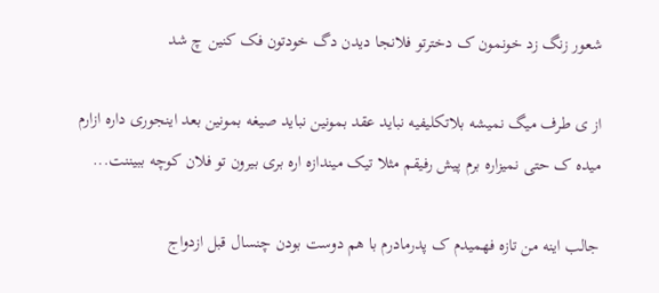شعور زنگ زد خونمون ک دخترتو فلانجا دیدن دگ خودتون فک کنین چ شد

از ی طرف میگ نمیشه بلاتکلیفیه نباید عقد بمونین نباید صیغه بمونین بعد اینجوری داره ازارم میده ک حتی نمیزاره برم پیش رفیقم مثلا تیک میندازه اره بری بیرون تو فلان کوچه ببیننت...

جالب اینه من تازه فهمیدم ک پدرمادرم با هم دوست بودن چنسال قبل ازدواج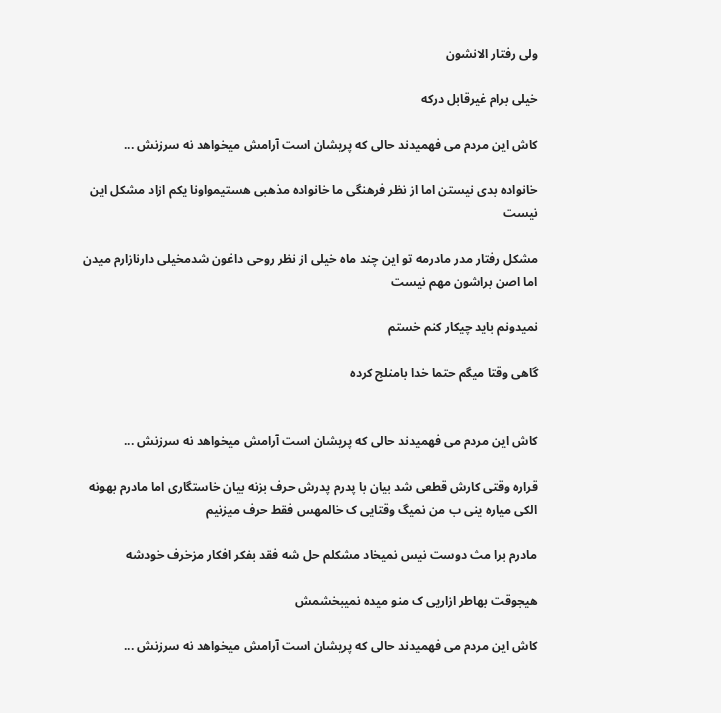ولی رفتار الانشون

خیلی برام غیرقابل درکه

کاش این مردم می فهمیدند حالی که پریشان است آرامش میخواهد نه سرزنش ...

خانواده بدی نیستن اما از نظر فرهنگی ما خانواده مذهبی هستیمواونا یکم ازاد مشکل این نیست

مشکل رفتار مدر مادرمه تو این چند ماه خیلی از نظر روحی داغون شدمخیلی دارنازارم میدن اما اصن براشون مهم نیست

نمیدونم باید چیکار کنم خستم

گاهی وقتا میگم حتما خدا بامنلج کرده


کاش این مردم می فهمیدند حالی که پریشان است آرامش میخواهد نه سرزنش ...

قراره وقتی کارش قطعی شد بیان با پدرم پدرش حرف بزنه بیان خاستگاری اما مادرم بهونه الکی میاره ینی ب من نمیگ وقتایی ک خالمهس فقط حرف میزنیم

مادرم برا مث دوست نیس نمیخاد مشکلم حل شه فقد بفکر افکار مزخرف خودشه

هیجوقت بهاطر ازاریی ک منو میده نمیبخشمش

کاش این مردم می فهمیدند حالی که پریشان است آرامش میخواهد نه سرزنش ...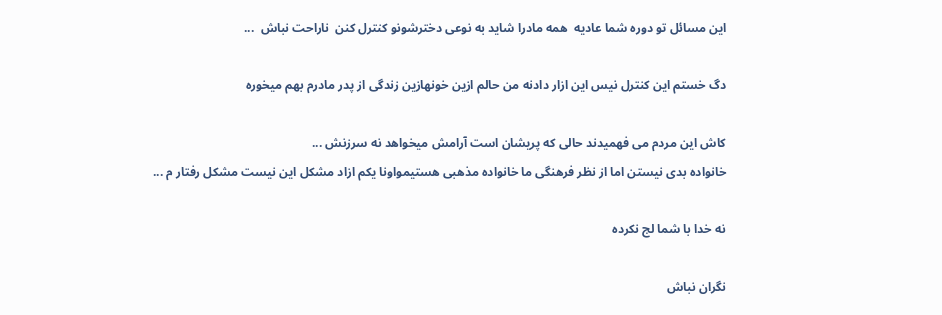این مسائل تو دوره شما عادیه  همه مادرا شاید به نوعی دخترشونو کنترل کنن  ناراحت نباش  ...

دگ خستم این کنترل نیس این ازار دادنه من حالم ازین خونهازین زندگی از پدر مادرم بهم میخوره

کاش این مردم می فهمیدند حالی که پریشان است آرامش میخواهد نه سرزنش ...
خانواده بدی نیستن اما از نظر فرهنگی ما خانواده مذهبی هستیمواونا یکم ازاد مشکل این نیست مشکل رفتار م ...

نه خدا با شما لج نکرده

نگران نباش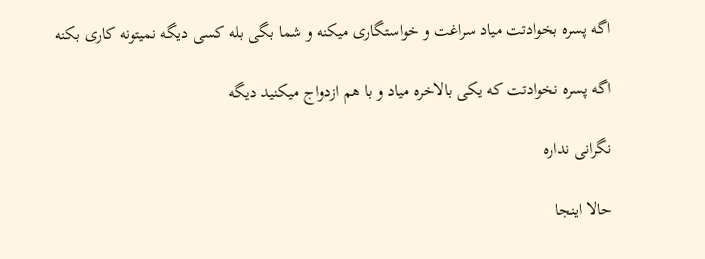اگه پسره بخوادتت میاد سراغت و خواستگاری میکنه و شما بگی بله کسی دیگه نمیتونه کاری بکنه

اگه پسره نخوادتت که یکی بالاخره میاد و با هم ازدواج میکنید دیگه

نگرانی نداره

حالا اینجا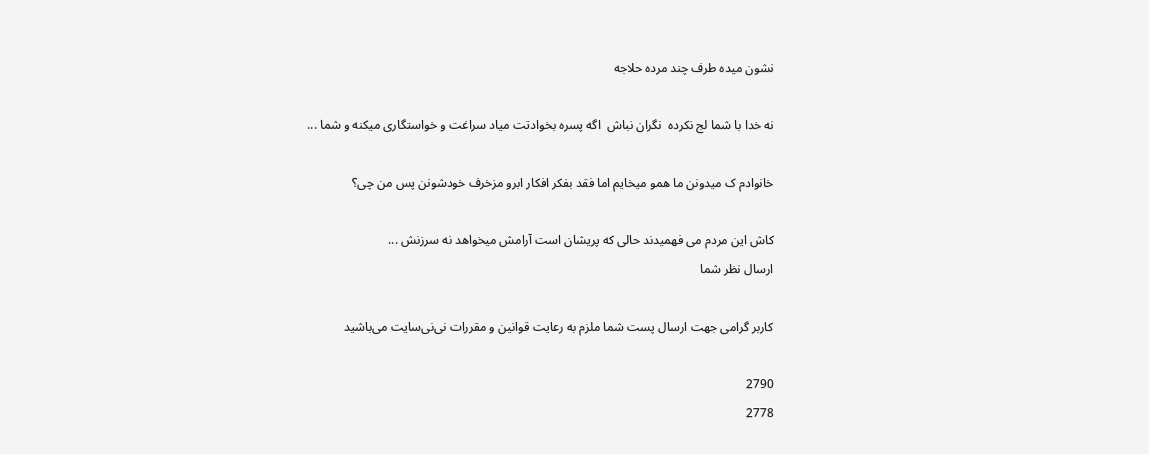نشون میده طرف چند مرده حلاجه

نه خدا با شما لج نکرده  نگران نباش  اگه پسره بخوادتت میاد سراغت و خواستگاری میکنه و شما ...

خانوادم ک میدونن ما همو میخایم اما فقد بفکر افکار ابرو مزخرف خودشونن پس من چی؟

کاش این مردم می فهمیدند حالی که پریشان است آرامش میخواهد نه سرزنش ...
ارسال نظر شما

کاربر گرامی جهت ارسال پست شما ملزم به رعایت قوانین و مقررات نی‌نی‌سایت می‌باشید

2790
2778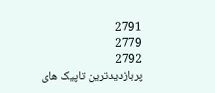2791
2779
2792
پربازدیدترین تاپیک های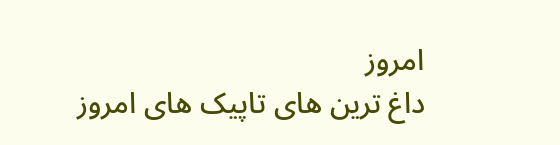امروز
داغ ترین های تاپیک های امروز